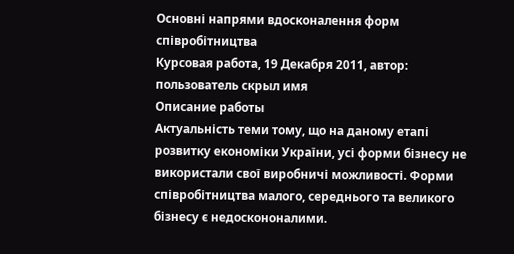Основні напрями вдосконалення форм співробітництва
Курсовая работа, 19 Декабря 2011, автор: пользователь скрыл имя
Описание работы
Актуальність теми тому, що на даному етапі розвитку економіки України, усі форми бізнесу не використали свої виробничі можливості. Форми співробітництва малого, середнього та великого бізнесу є недоскононалими.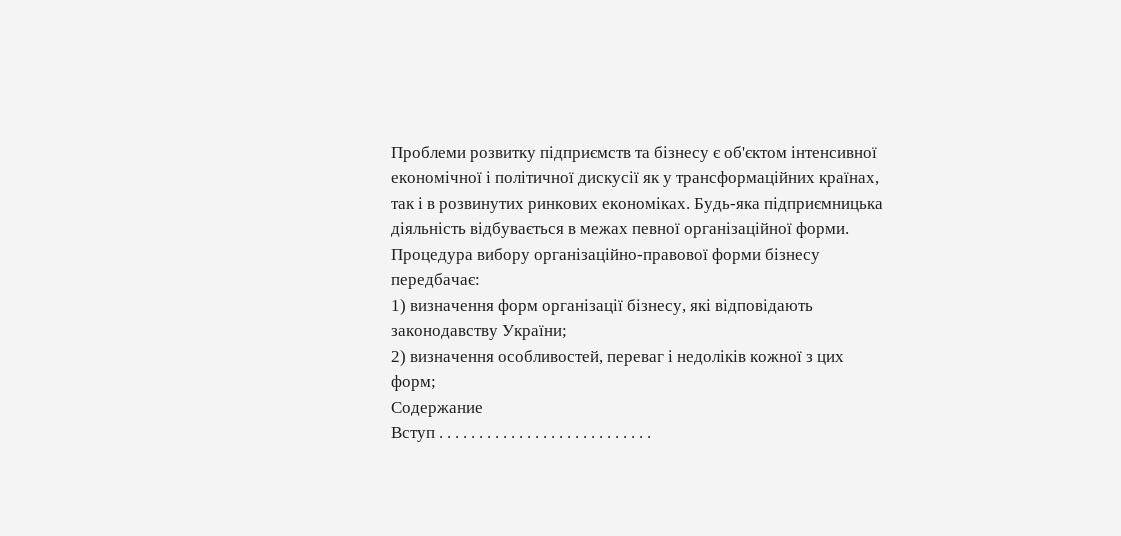Проблеми розвитку підприємств та бізнесу є об'єктом інтенсивної економічної і політичної дискусії як у трансформаційних країнах, так і в розвинутих ринкових економіках. Будь-яка підприємницька діяльність відбувається в межах певної організаційної форми. Процедура вибору організаційно-правової форми бізнесу передбачає:
1) визначення форм організації бізнесу, які відповідають законодавству України;
2) визначення особливостей, переваг і недоліків кожної з цих форм;
Содержание
Вступ . . . . . . . . . . . . . . . . . . . . . . . . . . .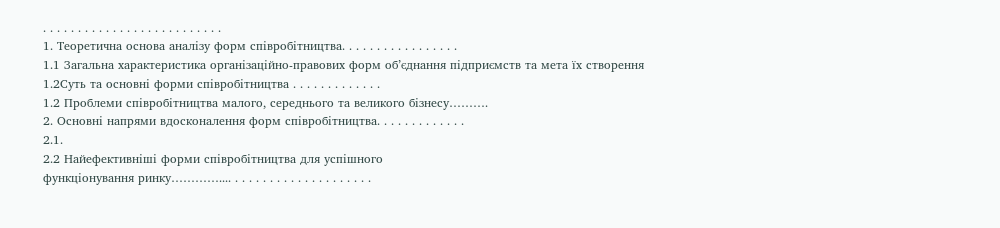. . . . . . . . . . . . . . . . . . . . . . . . . .
1. Теоретична основа аналізу форм співробітництва. . . . . . . . . . . . . . . . .
1.1 Загальна характеристика організаційно-правових форм об’єднання підприємств та мета їх створення
1.2Суть та основні форми співробітництва . . . . . . . . . . . . .
1.2 Проблеми співробітництва малого, середнього та великого бізнесу……….
2. Основні напрями вдосконалення форм співробітництва. . . . . . . . . . . . .
2.1.
2.2 Найефективніші форми співробітництва для успішного
функціонування ринку………….... . . . . . . . . . . . . . . . . . . . .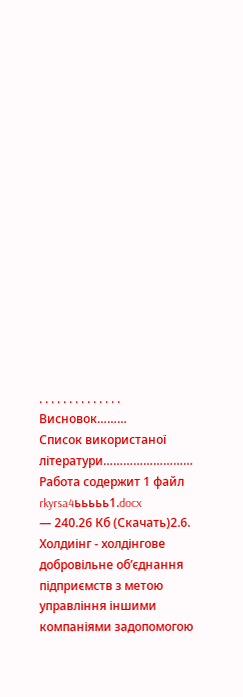. . . . . . . . . . . . . .
Висновок………
Список використаної літератури………………………
Работа содержит 1 файл
rkyrsa4ььььь1.docx
— 240.26 Кб (Скачать)2.6. Холдиінг - холдінгове добровільне об’єднання підприємств з метою управління іншими компаніями задопомогою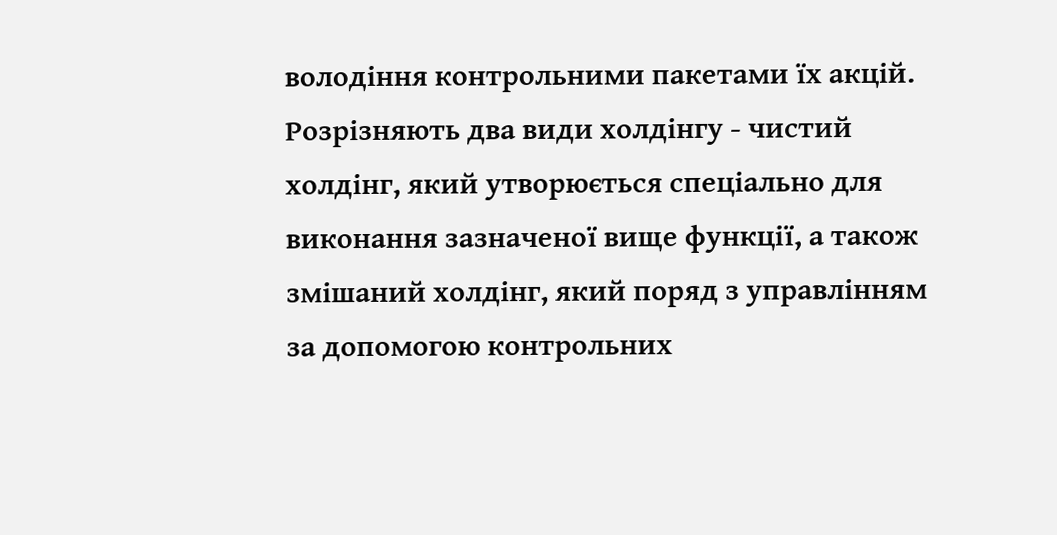володіння контрольними пакетами їх акцій. Розрізняють два види холдінгу - чистий холдінг, який утворюється спеціально для виконання зазначеної вище функції, а також змішаний холдінг, який поряд з управлінням за допомогою контрольних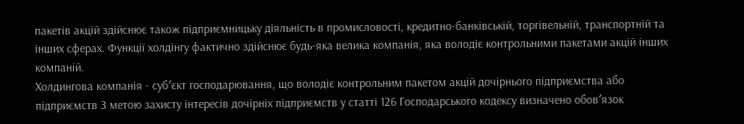пакетів акцій здійснює також підприємницьку діяльність в промисловості, кредитно-банківській, торгівельній, транспортній та інших сферах. Функції холдінгу фактично здійснює будь-яка велика компанія, яка володіє контрольними пакетами акцій інших компаній.
Холдингова компанія - суб′єкт господарювання, що володіє контрольним пакетом акцій дочірнього підприємства або підприємств З метою захисту інтересів дочірніх підприємств у статті 126 Господарського кодексу визначено обов′язок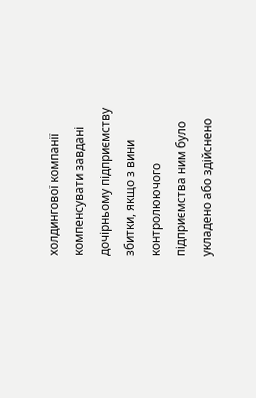холдингової компанії компенсувати завдані дочірньому підприємству збитки, якщо з вини контролюючого підприємства ним було укладено або здійснено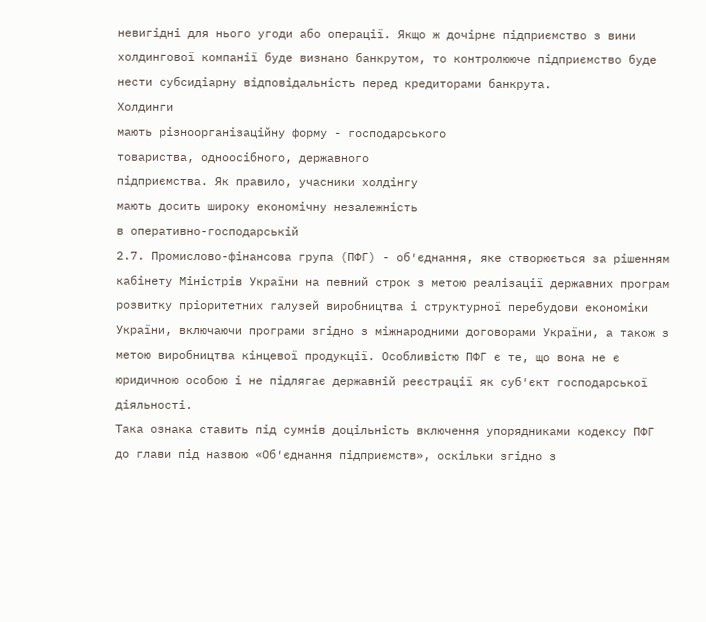невигідні для нього угоди або операції. Якщо ж дочірнє підприємство з вини холдингової компанії буде визнано банкрутом, то контролююче підприємство буде нести субсидіарну відповідальність перед кредиторами банкрута.
Холдинги
мають різноорганізаційну форму - господарського
товариства, одноосібного, державного
підприємства. Як правило, учасники холдінгу
мають досить широку економічну незалежність
в оперативно-господарській
2.7. Промислово-фінансова група (ПФГ) - об′єднання, яке створюється за рішенням кабінету Міністрів України на певний строк з метою реалізації державних програм розвитку пріоритетних галузей виробництва і структурної перебудови економіки України, включаючи програми згідно з міжнародними договорами України, а також з метою виробництва кінцевої продукції. Особливістю ПФГ є те, що вона не є юридичною особою і не підлягає державній реєстрації як суб′єкт господарської діяльності.
Така ознака ставить під сумнів доцільність включення упорядниками кодексу ПФГ до глави під назвою «Об′єднання підприємств», оскільки згідно з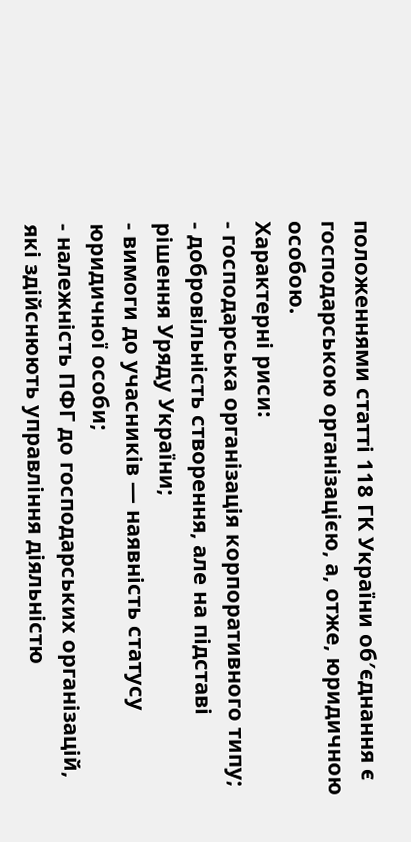положеннями статті 118 ГК України об′єднання є господарською організацією, а, отже, юридичною особою.
Характерні риси:
- господарська організація корпоративного типу;
- добровільність створення, але на підставі рішення Уряду України;
- вимоги до учасників — наявність статусу юридичної особи;
- належність ПФГ до господарських організацій, які здійснюють управління діяльністю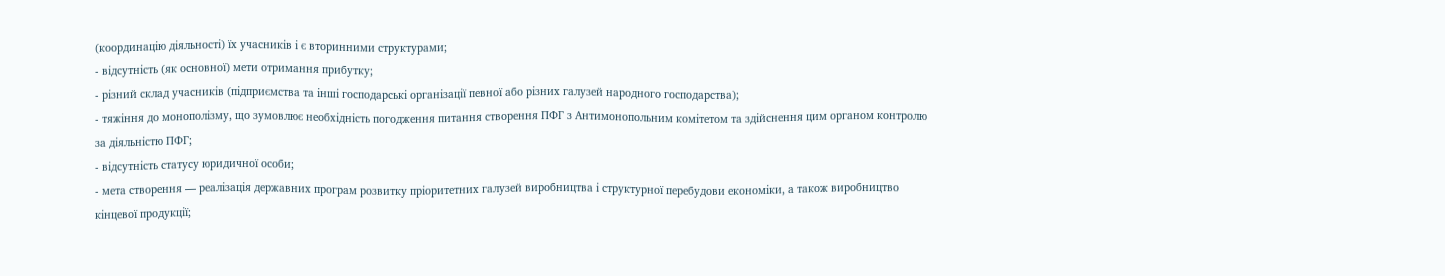(координацію діяльності) їх учасників і є вторинними структурами;
- відсутність (як основної) мети отримання прибутку;
- різний склад учасників (підприємства та інші господарські організації певної або різних галузей народного господарства);
- тяжіння до монополізму, що зумовлює необхідність погодження питання створення ПФГ з Антимонопольним комітетом та здійснення цим органом контролю за діяльністю ПФГ;
- відсутність статусу юридичної особи;
- мета створення — реалізація державних програм розвитку пріоритетних галузей виробництва і структурної перебудови економіки, а також виробництво кінцевої продукції;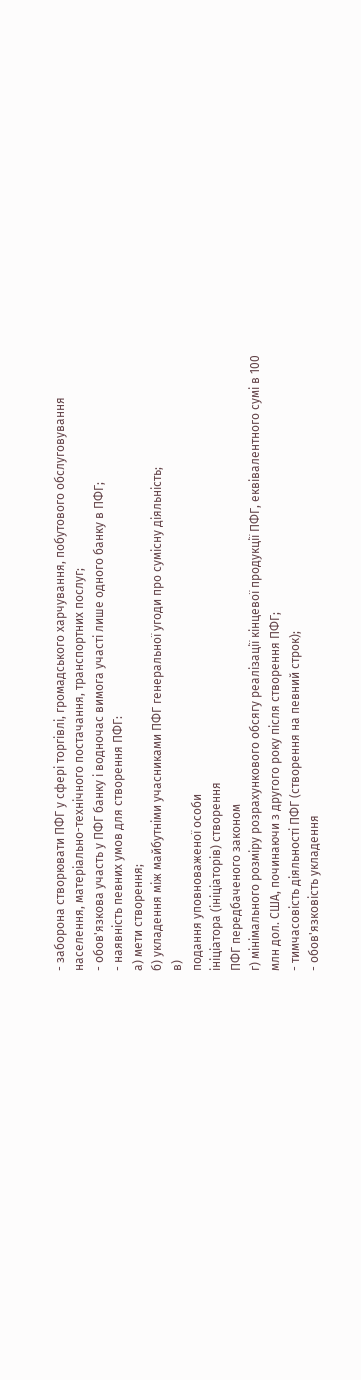- заборона створювати ПФГ у сфері торгівлі, громадського харчування, побутового обслуговування населення, матеріально-технічного постачання, транспортних послуг;
- обов'язкова участь у ПФГ банку і водночас вимога участі лише одного банку в ПФГ;
- наявність певних умов для створення ПФГ:
а) мети створення;
б) укладення між майбутніми учасниками ПФГ генеральної угоди про сумісну діяльність;
в)
подання уповноваженої особи
ініціатора (ініціаторів) створення
ПФГ передбаченого законом
г) мінімального розміру розрахункового обсягу реалізації кінцевої продукції ПФГ, еквівалентного сумі в 100 млн дол. США, починаючи з другого року після створення ПФГ;
- тимчасовість діяльності ПФГ (створення на певний строк);
- обов'язковість укладення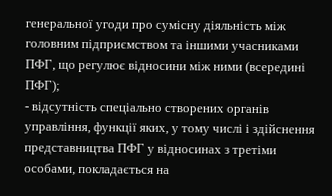генеральної угоди про сумісну діяльність між головним підприємством та іншими учасниками ПФГ, що регулює відносини між ними (всередині ПФГ);
- відсутність спеціально створених органів управління, функції яких, у тому числі і здійснення представництва ПФГ у відносинах з третіми особами, покладається на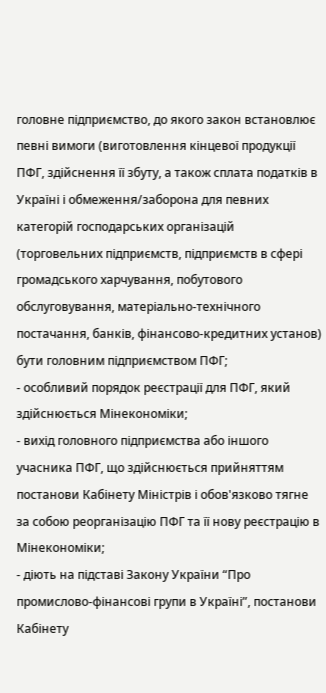головне підприємство, до якого закон встановлює певні вимоги (виготовлення кінцевої продукції ПФГ, здійснення її збуту, а також сплата податків в Україні і обмеження/заборона для певних категорій господарських організацій (торговельних підприємств, підприємств в сфері громадського харчування, побутового обслуговування, матеріально-технічного постачання, банків, фінансово-кредитних установ) бути головним підприємством ПФГ;
- особливий порядок реєстрації для ПФГ, який здійснюється Мінекономіки;
- вихід головного підприємства або іншого учасника ПФГ, що здійснюється прийняттям постанови Кабінету Міністрів і обов'язково тягне за собою реорганізацію ПФГ та її нову реєстрацію в Мінекономіки;
- діють на підставі Закону України “Про промислово-фінансові групи в Україні”, постанови Кабінету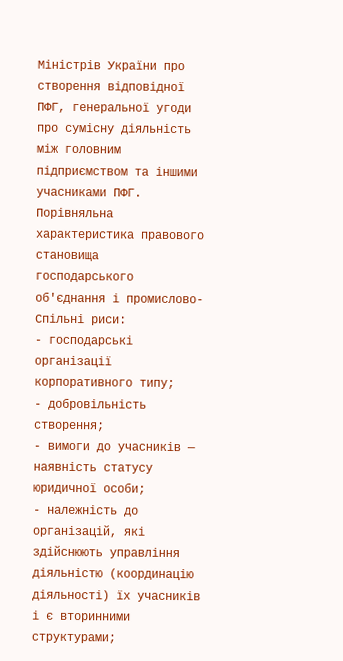Міністрів України про створення відповідної ПФГ, генеральної угоди про сумісну діяльність між головним підприємством та іншими учасниками ПФГ.
Порівняльна
характеристика правового становища
господарського об'єднання і промислово-
Спільні риси:
- господарські організації корпоративного типу;
- добровільність створення;
- вимоги до учасників — наявність статусу юридичної особи;
- належність до організацій, які здійснюють управління діяльністю (координацію діяльності) їх учасників і є вторинними структурами;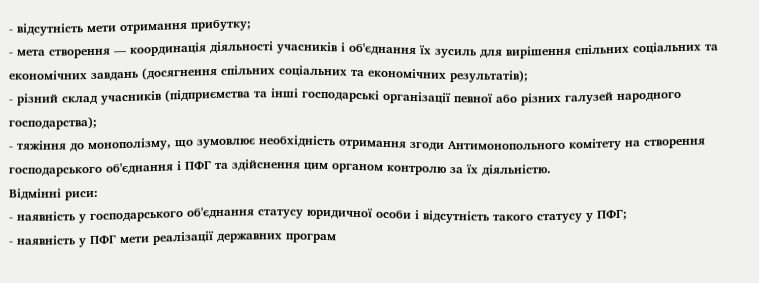- відсутність мети отримання прибутку;
- мета створення — координація діяльності учасників і об'єднання їх зусиль для вирішення спільних соціальних та економічних завдань (досягнення спільних соціальних та економічних результатів);
- різний склад учасників (підприємства та інші господарські організації певної або різних галузей народного господарства);
- тяжіння до монополізму, що зумовлює необхідність отримання згоди Антимонопольного комітету на створення господарського об'єднання і ПФГ та здійснення цим органом контролю за їх діяльністю.
Відмінні риси:
- наявність у господарського об'єднання статусу юридичної особи і відсутність такого статусу у ПФГ;
- наявність у ПФГ мети реалізації державних програм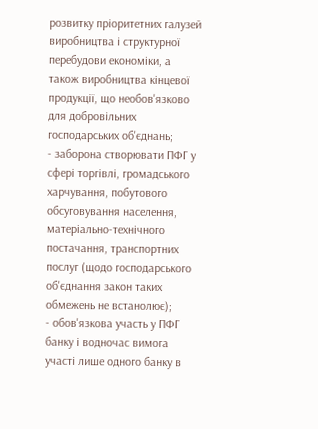розвитку пріоритетних галузей виробництва і структурної перебудови економіки, а також виробництва кінцевої продукції, що необов'язково для добровільних господарських об'єднань;
- заборона створювати ПФГ у сфері торгівлі, громадського харчування, побутового обсуговування населення, матеріально-технічного постачання, транспортних послуг (щодо господарського об'єднання закон таких обмежень не встанолює);
- обов'язкова участь у ПФГ банку і водночас вимога участі лише одного банку в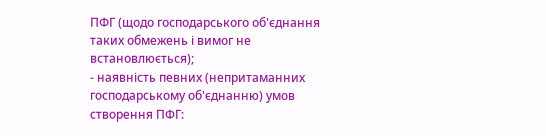ПФГ (щодо господарського об'єднання таких обмежень і вимог не встановлюється);
- наявність певних (непритаманних господарському об'єднанню) умов створення ПФГ: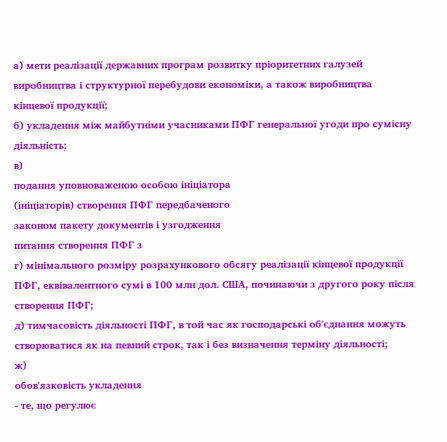а) мети реалізації державних програм розвитку пріоритетних галузей виробництва і структурної перебудови економіки, а також виробництва кінцевої продукції;
б) укладення між майбутніми учасниками ПФГ генеральної угоди про сумісну діяльність;
в)
подання уповноваженою особою ініціатора
(ініціаторів) створення ПФГ передбаченого
законом пакету документів і узгодження
питання створення ПФГ з
г) мінімального розміру розрахункового обсягу реалізації кінцевої продукції ПФГ, еквівалентного сумі в 100 млн дол. США, починаючи з другого року після створення ПФГ;
д) тимчасовість діяльності ПФГ, в той час як господарські об'єднання можуть створюватися як на певний строк, так і без визначення терміну діяльності;
ж)
обов'язковість укладення
- те, що регулює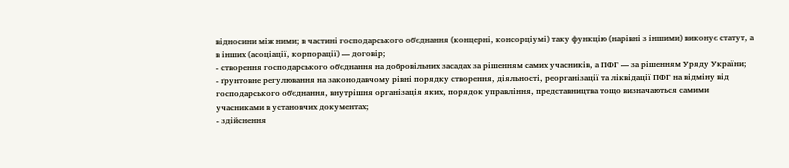відносини між ними; в частині господарського об'єднання (концерні, консорціумі) таку функцію (нарівні з іншими) виконує статут, а в інших (асоціації, корпорації) — договір;
- створення господарського об'єднання на добровільних засадах за рішенням самих учасників, а ПФГ — за рішенням Уряду України;
- ґрунтовне регулювання на законодавчому рівні порядку створення, діяльності, реорганізації та ліквідації ПФГ на відміну від господарського об'єднання, внутрішня організація яких, порядок управління, представництва тощо визначаються самими учасниками в установчих документах;
- здійснення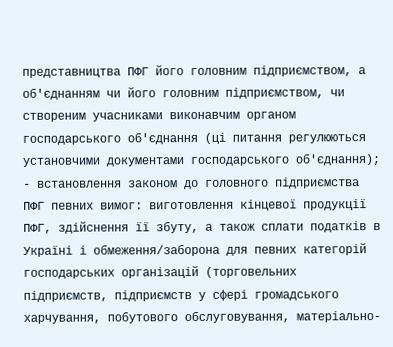представництва ПФГ його головним підприємством, а об'єднанням чи його головним підприємством, чи створеним учасниками виконавчим органом господарського об'єднання (ці питання регулюються установчими документами господарського об'єднання);
- встановлення законом до головного підприємства ПФГ певних вимог: виготовлення кінцевої продукції ПФГ, здійснення її збуту, а також сплати податків в Україні і обмеження/заборона для певних категорій господарських організацій (торговельних підприємств, підприємств у сфері громадського харчування, побутового обслуговування, матеріально-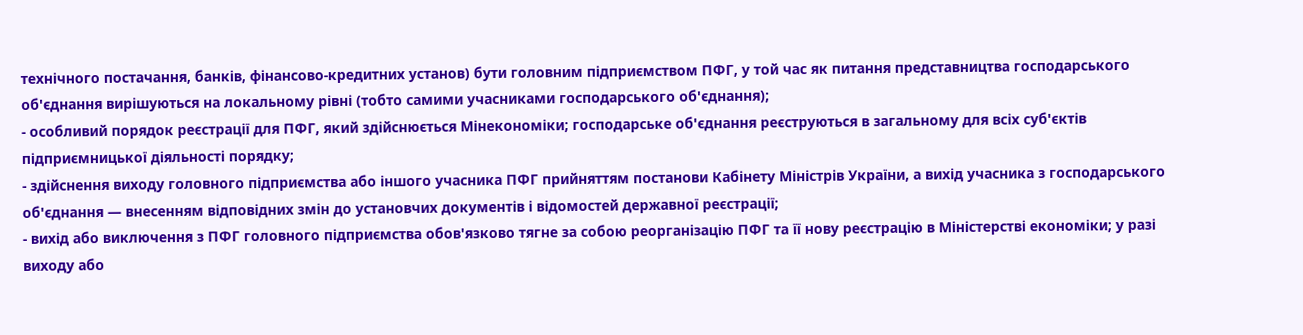технічного постачання, банків, фінансово-кредитних установ) бути головним підприємством ПФГ, у той час як питання представництва господарського об'єднання вирішуються на локальному рівні (тобто самими учасниками господарського об'єднання);
- особливий порядок реєстрації для ПФГ, який здійснюється Мінекономіки; господарське об'єднання реєструються в загальному для всіх суб'єктів підприємницької діяльності порядку;
- здійснення виходу головного підприємства або іншого учасника ПФГ прийняттям постанови Кабінету Міністрів України, а вихід учасника з господарського об'єднання — внесенням відповідних змін до установчих документів і відомостей державної реєстрації;
- вихід або виключення з ПФГ головного підприємства обов'язково тягне за собою реорганізацію ПФГ та її нову реєстрацію в Міністерстві економіки; у разі виходу або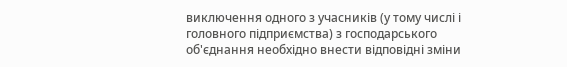виключення одного з учасників (у тому числі і головного підприємства) з господарського об'єднання необхідно внести відповідні зміни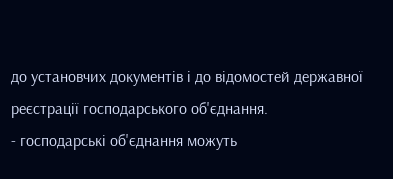до установчих документів і до відомостей державної реєстрації господарського об'єднання.
- господарські об'єднання можуть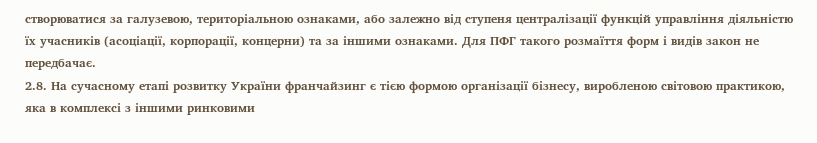створюватися за галузевою, територіальною ознаками, або залежно від ступеня централізації функцій управління діяльністю їх учасників (асоціації, корпорації, концерни) та за іншими ознаками. Для ПФГ такого розмаїття форм і видів закон не передбачає.
2.8. На сучасному етапі розвитку України франчайзинг є тією формою організації бізнесу, виробленою світовою практикою, яка в комплексі з іншими ринковими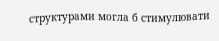структурами могла б стимулювати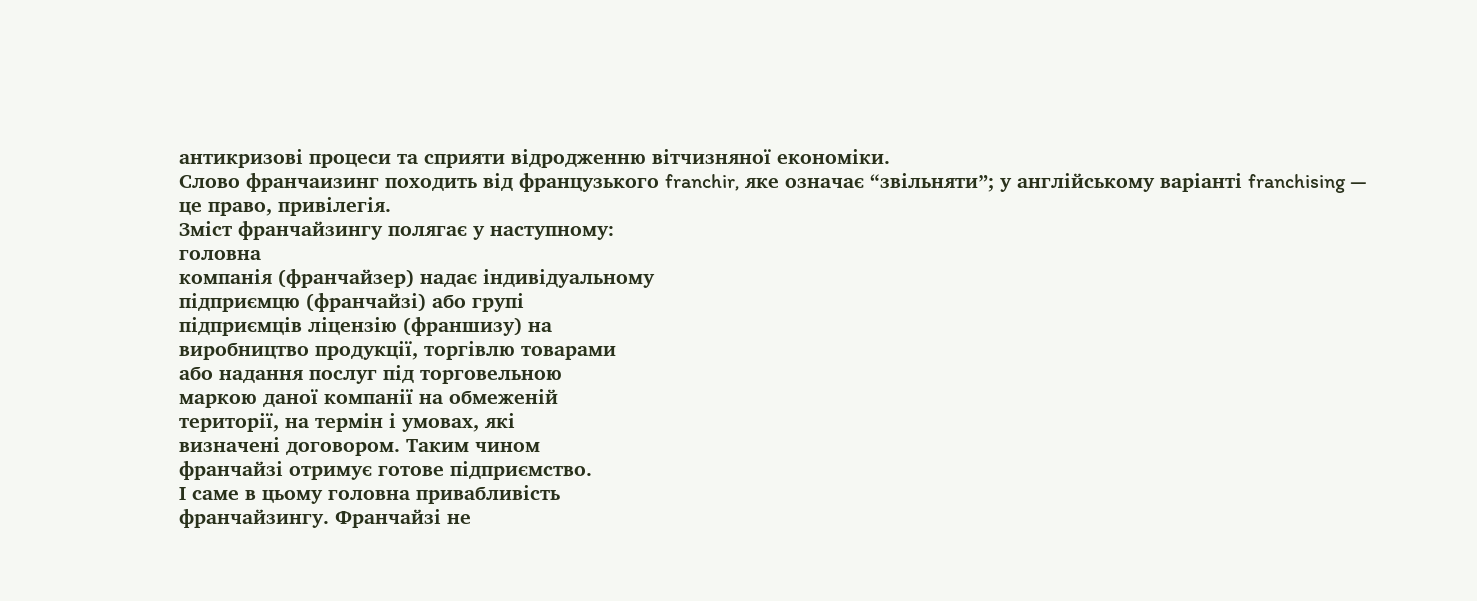антикризові процеси та сприяти відродженню вітчизняної економіки.
Слово франчаизинг походить від французького franchir, яке означає “звільняти”; у англійському варіанті franchising — це право, привілегія.
Зміст франчайзингу полягає у наступному:
головна
компанія (франчайзер) надає індивідуальному
підприємцю (франчайзі) або групі
підприємців ліцензію (франшизу) на
виробництво продукції, торгівлю товарами
або надання послуг під торговельною
маркою даної компанії на обмеженій
території, на термін і умовах, які
визначені договором. Таким чином
франчайзі отримує готове підприємство.
І саме в цьому головна привабливість
франчайзингу. Франчайзі не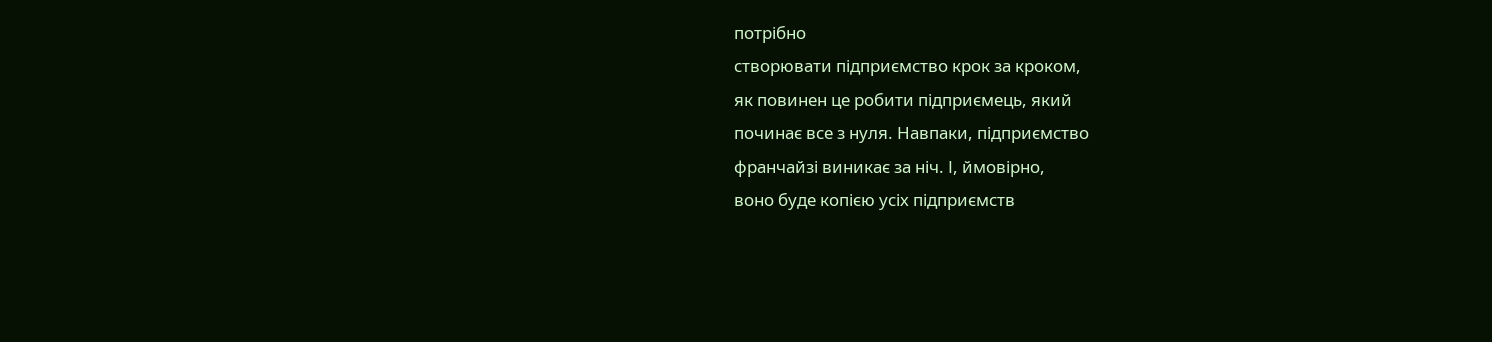потрібно
створювати підприємство крок за кроком,
як повинен це робити підприємець, який
починає все з нуля. Навпаки, підприємство
франчайзі виникає за ніч. І, ймовірно,
воно буде копією усіх підприємств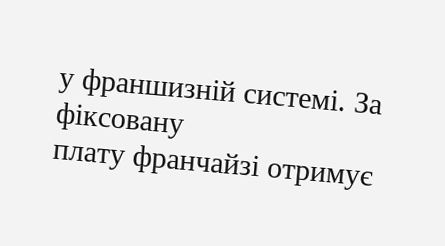у франшизній системі. За фіксовану
плату франчайзі отримує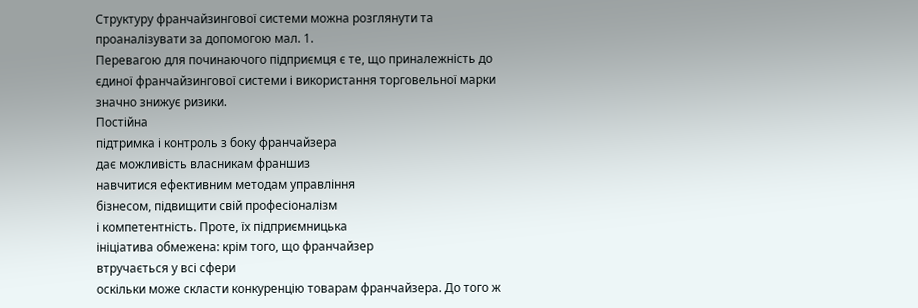Структуру франчайзингової системи можна розглянути та проаналізувати за допомогою мал. 1.
Перевагою для починаючого підприємця є те, що приналежність до єдиної франчайзингової системи і використання торговельної марки значно знижує ризики.
Постійна
підтримка і контроль з боку франчайзера
дає можливість власникам франшиз
навчитися ефективним методам управління
бізнесом, підвищити свій професіоналізм
і компетентність. Проте, їх підприємницька
ініціатива обмежена: крім того, що франчайзер
втручається у всі сфери
оскільки може скласти конкуренцію товарам франчайзера. До того ж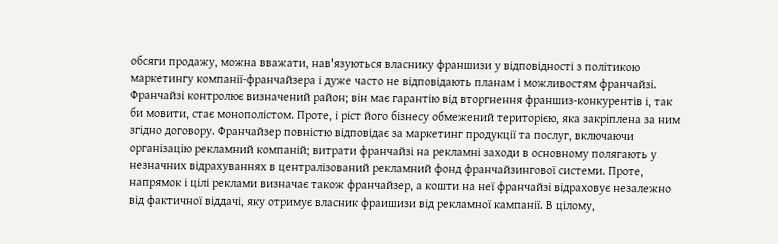обсяги продажу, можна вважати, нав'язуються власнику франшизи у відповідності з політикою маркетингу компанії-франчайзера і дуже часто не відповідають планам і можливостям франчайзі.
Франчайзі контролює визначений район; він має гарантію від вторгнення франшиз-конкурентів і, так би мовити, стає монополістом. Проте, і ріст його бізнесу обмежений територією, яка закріплена за ним згідно договору. Франчайзер повністю відповідає за маркетинг продукції та послуг, включаючи організацію рекламний компаній; витрати франчайзі на рекламні заходи в основному полягають у незначних відрахуваннях в централізований рекламний фонд франчайзингової системи. Проте, напрямок і цілі реклами визначає також франчайзер, а кошти на неї франчайзі відраховує незалежно від фактичної віддачі, яку отримує власник фраишизи від рекламної кампанії. В цілому,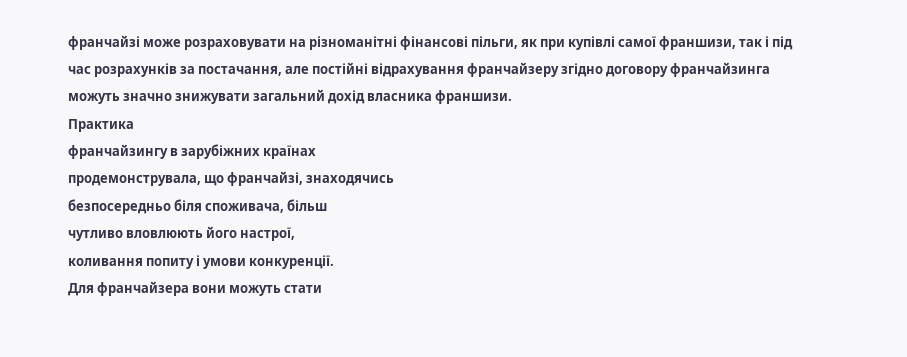франчайзі може розраховувати на різноманітні фінансові пільги, як при купівлі самої франшизи, так і під час розрахунків за постачання, але постійні відрахування франчайзеру згідно договору франчайзинга можуть значно знижувати загальний дохід власника франшизи.
Практика
франчайзингу в зарубіжних країнах
продемонструвала, що франчайзі, знаходячись
безпосередньо біля споживача, більш
чутливо вловлюють його настрої,
коливання попиту і умови конкуренції.
Для франчайзера вони можуть стати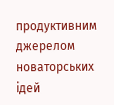продуктивним джерелом новаторських ідей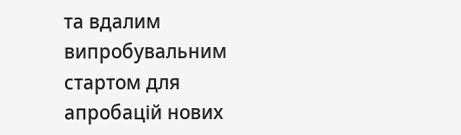та вдалим випробувальним стартом для
апробацій нових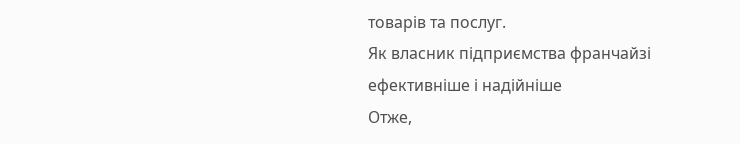товарів та послуг.
Як власник підприємства франчайзі
ефективніше і надійніше
Отже,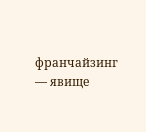франчайзинг — явище